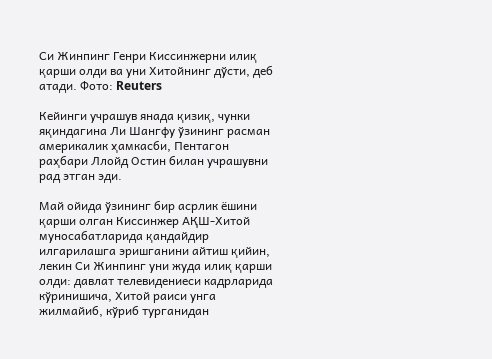Си Жинпинг Генри Киссинжерни илиқ қарши олди ва уни Хитойнинг дўсти, деб атади. Фото: Reuters

Кейинги учрашув янада қизиқ, чунки яқиндагина Ли Шангфу ўзининг расман америкалик ҳамкасби, Пентагон раҳбари Ллойд Остин билан учрашувни рад этган эди.

Май ойида ўзининг бир асрлик ёшини қарши олган Киссинжер АҚШ-Хитой муносабатларида қандайдир илгарилашга эришганини айтиш қийин, лекин Си Жинпинг уни жуда илиқ қарши олди: давлат телевидениеси кадрларида кўринишича, Хитой раиси унга жилмайиб, кўриб турганидан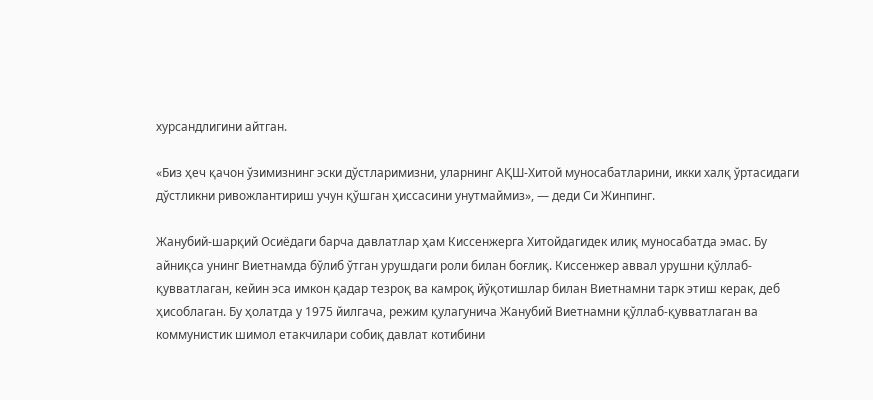хурсандлигини айтган.

«Биз ҳеч қачон ўзимизнинг эски дўстларимизни, уларнинг АҚШ-Хитой муносабатларини, икки халқ ўртасидаги дўстликни ривожлантириш учун қўшган ҳиссасини унутмаймиз», — деди Си Жинпинг.

Жанубий-шарқий Осиёдаги барча давлатлар ҳам Киссенжерга Хитойдагидек илиқ муносабатда эмас. Бу айниқса унинг Виетнамда бўлиб ўтган урушдаги роли билан боғлиқ. Киссенжер аввал урушни қўллаб-қувватлаган, кейин эса имкон қадар тезроқ ва камроқ йўқотишлар билан Виетнамни тарк этиш керак, деб ҳисоблаган. Бу ҳолатда у 1975 йилгача, режим қулагунича Жанубий Виетнамни қўллаб-қувватлаган ва коммунистик шимол етакчилари собиқ давлат котибини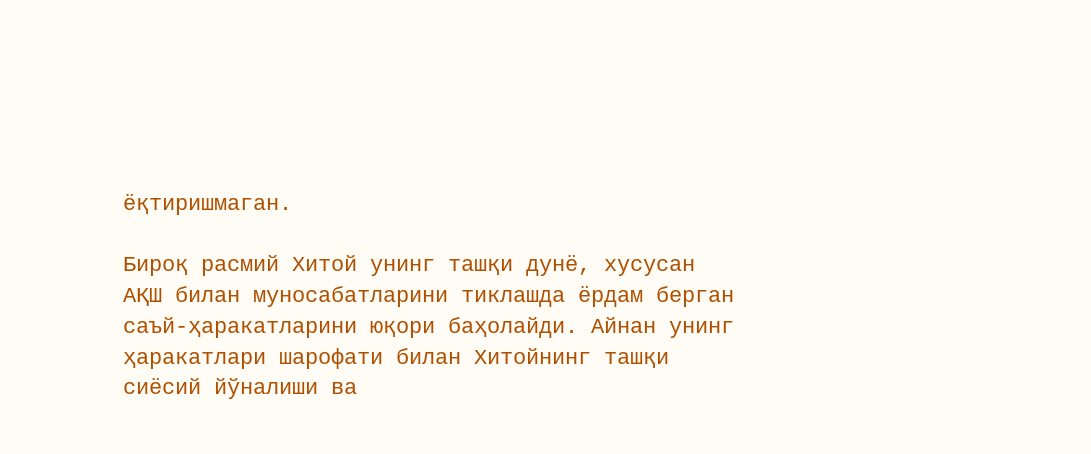ёқтиришмаган.

Бироқ расмий Хитой унинг ташқи дунё, хусусан АҚШ билан муносабатларини тиклашда ёрдам берган саъй-ҳаракатларини юқори баҳолайди. Айнан унинг ҳаракатлари шарофати билан Хитойнинг ташқи сиёсий йўналиши ва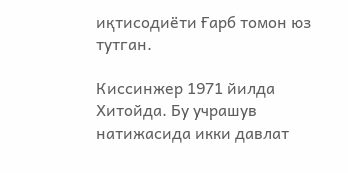иқтисодиёти Ғарб томон юз тутган.

Киссинжер 1971 йилда Хитойда. Бу учрашув натижасида икки давлат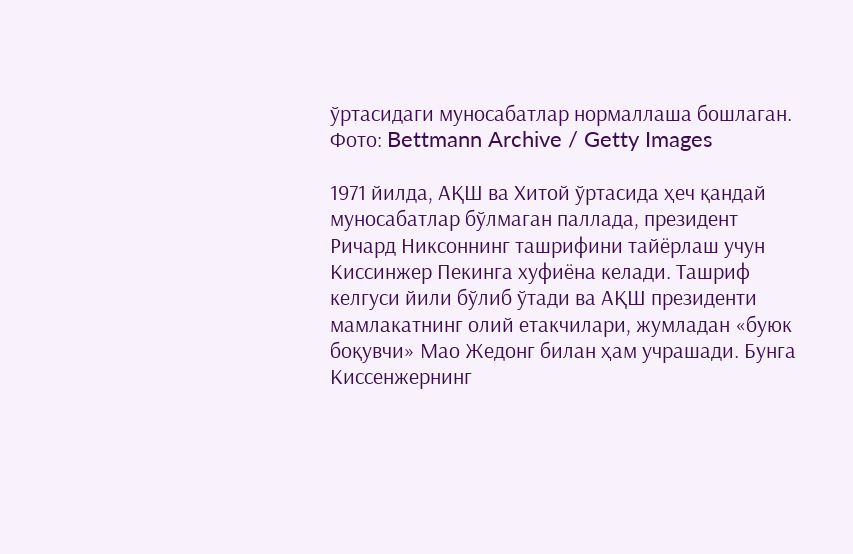ўртасидаги муносабатлар нормаллаша бошлаган. Фото: Bettmann Archive / Getty Images

1971 йилда, АҚШ ва Хитой ўртасида ҳеч қандай муносабатлар бўлмаган паллада, президент Ричард Никсоннинг ташрифини тайёрлаш учун Киссинжер Пекинга хуфиёна келади. Ташриф келгуси йили бўлиб ўтади ва АҚШ президенти мамлакатнинг олий етакчилари, жумладан «буюк боқувчи» Мао Жедонг билан ҳам учрашади. Бунга Киссенжернинг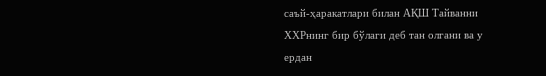саъй-ҳаракатлари билан АҚШ Тайванни ХХРнинг бир бўлаги деб тан олгани ва у ердан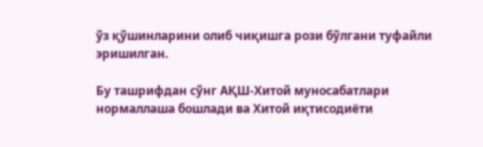ўз қўшинларини олиб чиқишга рози бўлгани туфайли эришилган.

Бу ташрифдан сўнг АҚШ-Хитой муносабатлари нормаллаша бошлади ва Хитой иқтисодиёти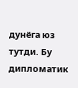дунёга юз тутди. Бу дипломатик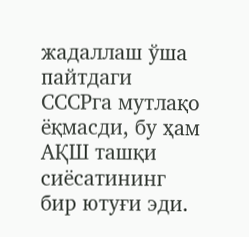жадаллаш ўша пайтдаги СССРга мутлақо ёқмасди, бу ҳам АҚШ ташқи сиёсатининг бир ютуғи эди.